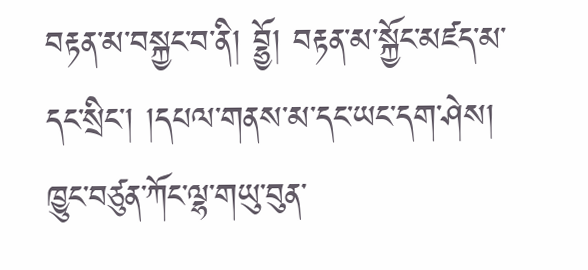བརྟན་མ་བསྐྱང་བ་ནི། བྷྱོ། བརྟན་མ་སྐྱོང་མཛད་མ་དང་སྲིང་། །དཔལ་གནས་མ་དང་ཡང་དག་ཤེས། ཁྱུང་བཙུན་ཀོང་ལྷ་གཡུ་བུན་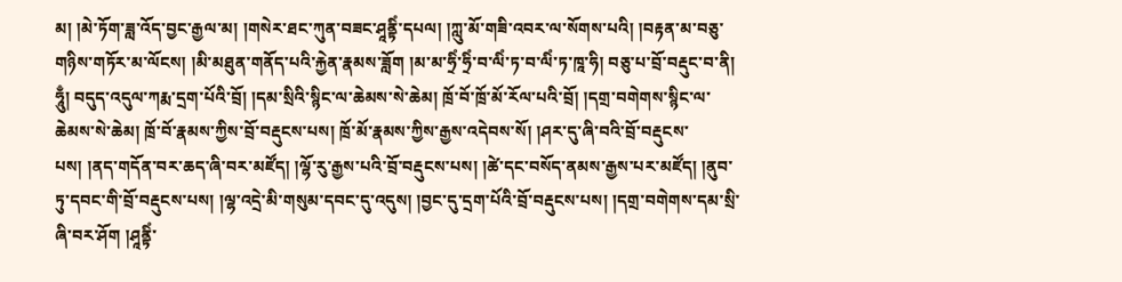མ། །མེ་ཏོག་ཟླ་འོད་བྱང་རྒྱལ་མ། །གསེར་ཐང་ཀུན་བཟང་ཤཱནྟིཾ་དཔལ། །ཀླུ་མོ་གཟི་འབར་ལ་སོགས་པའི། །བརྟན་མ་བཅུ་གཉིས་གཏོར་མ་ལོངས། །མི་མཐུན་གནོད་པའི་རྐྱེན་རྣམས་ཟློག །མ་མ་ཧྲིཾ་ཧྲིཾ་བ་ལིཾ་ཏ་བ་ལིཾ་ཏ་ཁཱ་ཧི། བཅུ་པ་བྲོ་བརྡུང་བ་ནི། ཧཱུྃ། བདུད་འདུལ་ཀརྨ་དྲག་པོའི་བྲོ། །དམ་སྲིའི་སྙིང་ལ་ཆེམས་སེ་ཆེམ། ཁྲོ་བོ་ཁྲོ་མོ་རོལ་པའི་བྲོ། །དགྲ་བགེགས་སྙིང་ལ་ཆེམས་སེ་ཆེམ། ཁྲོ་བོ་རྣམས་ཀྱིས་བྲོ་བརྡུངས་པས། ཁྲོ་མོ་རྣམས་ཀྱིས་རྒྱས་འདེབས་སོ། །ཤར་དུ་ཞི་བའི་བྲོ་བརྡུངས་པས། །ནད་གདོན་བར་ཆད་ཞི་བར་མཛོད། །ལྷོ་རུ་རྒྱས་པའི་བྲོ་བརྡུངས་པས། །ཚེ་དང་བསོད་ནམས་རྒྱས་པར་མཛོད། །ནུབ་ཏུ་དབང་གི་བྲོ་བརྡུངས་པས། །ལྷ་འདྲེ་མི་གསུམ་དབང་དུ་འདུས། །བྱང་དུ་དྲག་པོའི་བྲོ་བརྡུངས་པས། །དགྲ་བགེགས་དམ་སྲི་ཞི་བར་ཤོག །ཤཱནྟིཾ་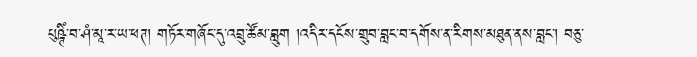པུཥྚིཾ་བ་ཤཾ་མཱ་ར་ཡ་ཕཊ། གཏོར་གཞོང་དུ་འབྲུ་ཚོམ་བླུག །འདིར་དངོས་གྲུབ་བླང་བ་དགོས་ན་རིགས་མཐུན་ནས་བླང་། བཅུ་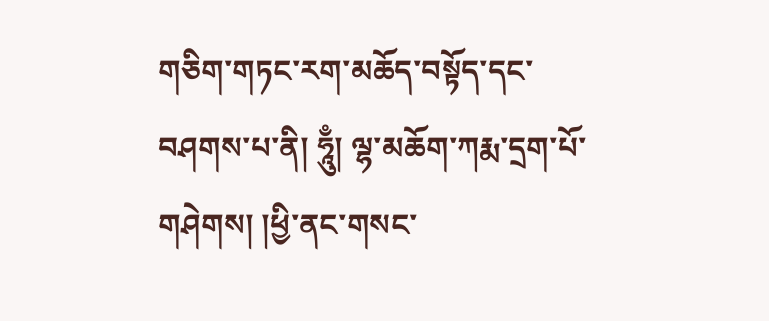གཅིག་གཏང་རག་མཆོད་བསྟོད་དང་བཤགས་པ་ནི། ཧཱུྃ། ལྷ་མཆོག་ཀརྨ་དྲག་པོ་གཤེགས། །ཕྱི་ནང་གསང་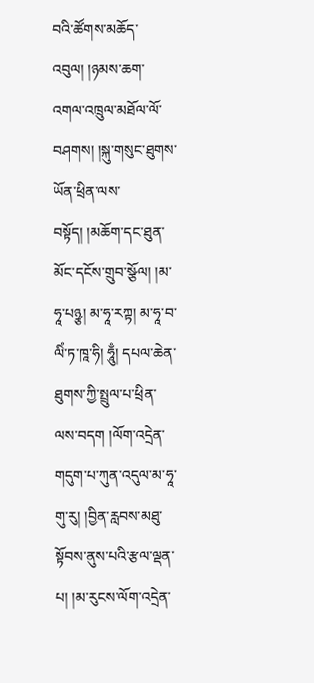བའི་ཚོགས་མཆོད་འབུལ། །ཉམས་ཆག་འགལ་འཁྲུལ་མཐོལ་ལོ་བཤགས། །སྐུ་གསུང་ཐུགས་ཡོན་ཕྲིན་ལས་བསྟོད། །མཆོག་དང་ཐུན་མོང་དངོས་གྲུབ་སྩོལ། །མ་ཧཱ་པཉྩ། མ་ཧཱ་རཀྟ། མ་ཧཱ་བ་ལིཾ་ཏ་ཁཱ་ཧི། ཧཱུྃ། དཔལ་ཆེན་ཐུགས་ཀྱི་སྤྲུལ་པ་ཕྲིན་ལས་བདག །ལོག་འདྲེན་གདུག་པ་ཀུན་འདུལ་མ་ཧཱ་གུ་རུ། །བྱིན་རླབས་མཐུ་སྟོབས་ནུས་པའི་རྩལ་ལྡན་པ། །མ་རུངས་ལོག་འདྲེན་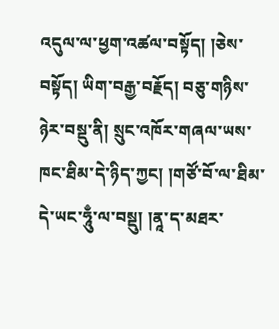འདུལ་ལ་ཕྱག་འཚལ་བསྟོད། །ཅེས་བསྟོད། ཡིག་བརྒྱ་བརྗོད། བཅུ་གཉིས་ཉེར་བསྡུ་ནི། སྲུང་འཁོར་གཞལ་ཡས་ཁང་ཐིམ་དེ་ཉིད་ཀྱང། །གཙོ་བོ་ལ་ཐིམ་དེ་ཡང་ཧཱུྃ་ལ་བསྡུ། །ནཱ་ད་མཐར་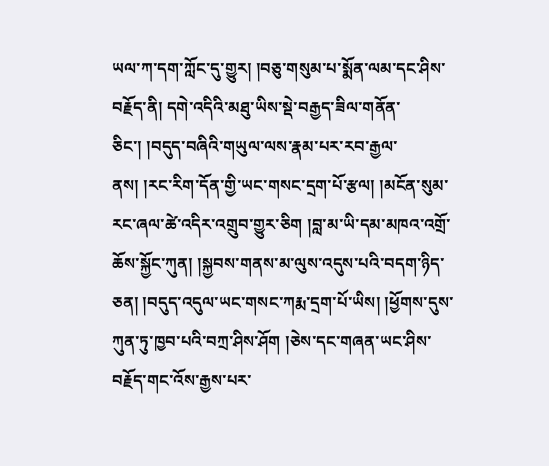ཡལ་ཀ་དག་ཀློང་དུ་གྱུར། །བཅུ་གསུམ་པ་སྨོན་ལམ་དང་ཤིས་བརྗོད་ནི། དགེ་འདིའི་མཐུ་ཡིས་སྡེ་བརྒྱད་ཟིལ་གནོན་ཅིང་། །བདུད་བཞིའི་གཡུལ་ལས་རྣམ་པར་རབ་རྒྱལ་ནས། །རང་རིག་དོན་གྱི་ཡང་གསང་དྲག་པོ་རྩལ། །མངོན་སུམ་རང་ཞལ་ཚེ་འདིར་འགྲུབ་གྱུར་ཅིག །བླ་མ་ཡི་དམ་མཁའ་འགྲོ་ཆོས་སྐྱོང་ཀུན། །སྐྱབས་གནས་མ་ལུས་འདུས་པའི་བདག་ཉིད་ཅན། །བདུད་འདུལ་ཡང་གསང་ཀརྨ་དྲག་པོ་ཡིས། །ཕྱོགས་དུས་ཀུན་ཏུ་ཁྱབ་པའི་བཀྲ་ཤིས་ཤོག །ཅེས་དང་གཞན་ཡང་ཤིས་བརྗོད་གང་འོས་རྒྱས་པར་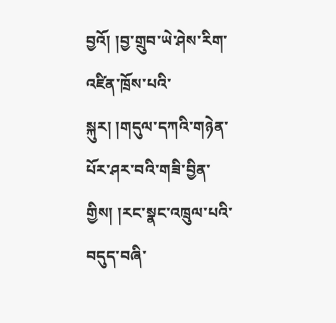བྱའོ། །བྱ་གྲུབ་ཡེ་ཤེས་རིག་འཛིན་ཁྲོས་པའི་སྐུར། །གདུལ་དཀའི་གཉེན་པོར་ཤར་བའི་གཟི་བྱིན་གྱིས། །རང་སྣང་འཁྲུལ་པའི་བདུད་བཞི་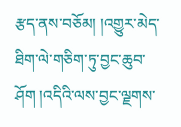རྩད་ནས་བཅོམ། །འགྱུར་མེད་ཐིག་ལེ་གཅིག་ཏུ་བྱང་ཆུབ་ཤོག །འདིའི་ལས་བྱང་ལྗགས་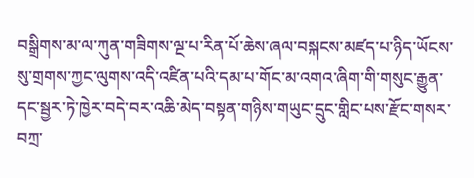བསྒྲིགས་མ་ལ་ཀུན་གཟིགས་ལྔ་པ་རིན་པོ་ཆེས་ཞལ་བསྐངས་མཛད་པ་ཉིད་ཡོངས་སུ་གྲགས་ཀྱང་ལུགས་འདི་འཛིན་པའི་དམ་པ་གོང་མ་འགའ་ཞིག་གི་གསུང་རྒྱུན་དང་སྦྱར་ཏེ་ཁྱེར་བདེ་བར་འཆི་མེད་བསྟན་གཉིས་གཡུང་དྲུང་གླིང་པས་རྫོང་གསར་བཀྲ་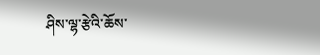ཤིས་ལྷ་རྩེའི་ཆོས་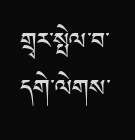གྲྭར་སྤེལ་བ་དགེ་ལེགས་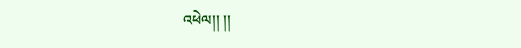འཕེལ།། །།